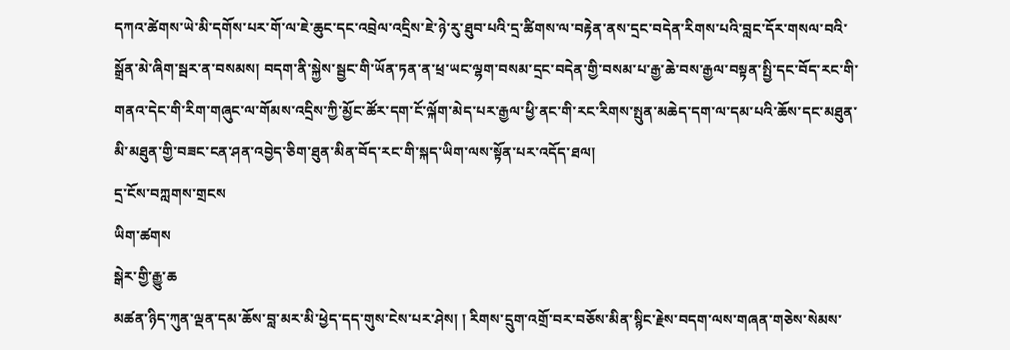དཀའ་ཚེགས་ཡེ་མི་དགོས་པར་གོ་ལ་ཇེ་ཆུང་དང་འབྲེལ་འདྲིས་ཇེ་ཉེ་རུ་ཐུབ་པའི་དྲ་ཚིགས་ལ་བརྟེན་ནས་དྲང་བདེན་རིགས་པའི་བླང་དོར་གསལ་བའི་སྒྲོན་མེ་ཞིག་སྦར་ན་བསམས། བདག་ནི་སྐྱེས་སྦྱང་གི་ཡོན་ཏན་ན་ཕྲ་ཡང་ལྷག་བསམ་དྲང་བདེན་གྱི་བསམ་པ་རྒྱ་ཆེ་བས་རྒྱལ་བསྟན་སྤྱི་དང་བོད་རང་གི་གནའ་དེང་གི་རིག་གཞུང་ལ་གོམས་འདྲིས་ཀྱི་མྱོང་ཚོར་དག་ངོ་ལྐོག་མེད་པར་རྒྱལ་ཕྱི་ནང་གི་རང་རིགས་སྤུན་མཆེད་དག་ལ་དམ་པའི་ཆོས་དང་མཐུན་མི་མཐུན་གྱི་བཟང་ངན་ཤན་འབྱེད་ཅིག་ཐུན་མིན་བོད་རང་གི་སྐད་ཡིག་ལས་སྟོན་པར་འདོད་ཐལ།
དྲ་ངོས་བཀླགས་གྲངས
ཡིག་ཚགས
སྒེར་གྱི་རྒྱུ་ཆ
མཚན་ཉིད་ཀུན་ལྡན་དམ་ཆོས་བླ་མར་མི་ཕྱེད་དད་གུས་ངེས་པར་ཤེས། ། རིགས་དྲུག་འགྲོ་བར་བཅོས་མིན་སྙིང་རྗེས་བདག་ལས་གཞན་གཅེས་སེམས་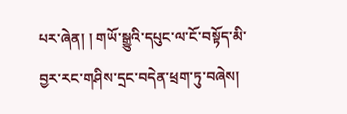པར་ཞེན། ། གཡོ་སྒྱུའི་དཔུང་ལ་ངོ་བསྟོད་མི་བྱར་རང་གཤིས་དྲང་བདེན་ཕྲག་ཏུ་བཞེས།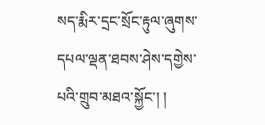སད་རྨིར་དྲང་སྲོང་རྟུལ་ཞུགས་དཔལ་ལྡན་ཐབས་ཤེས་དགྱེས་པའི་གྲུབ་མཐའ་སྐྱོང་། །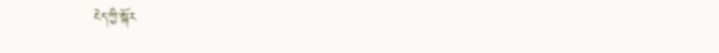ངེད་ཀྱི་སྐོར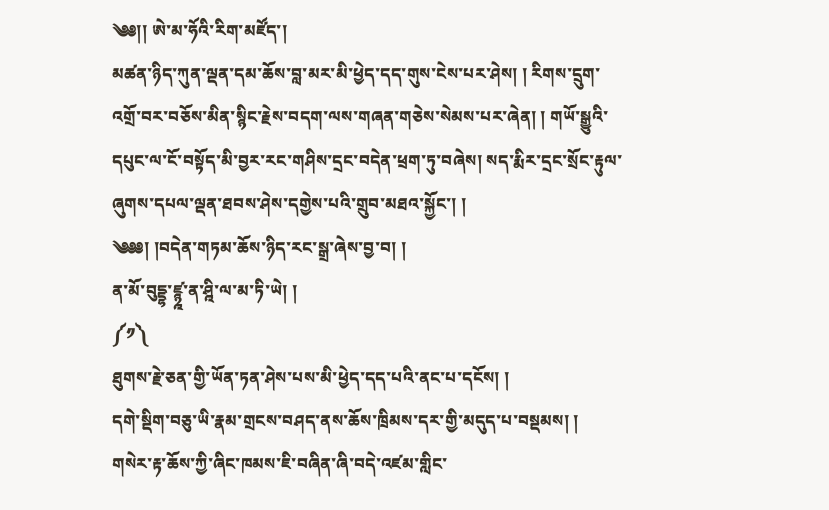༄༅།། ཨེ་མ་ཧོའི་རིག་མཛོད་།
མཚན་ཉིད་ཀུན་ལྡན་དམ་ཆོས་བླ་མར་མི་ཕྱེད་དད་གུས་ངེས་པར་ཤེས། ། རིགས་དྲུག་འགྲོ་བར་བཅོས་མིན་སྙིང་རྗེས་བདག་ལས་གཞན་གཅེས་སེམས་པར་ཞེན། ། གཡོ་སྒྱུའི་དཔུང་ལ་ངོ་བསྟོད་མི་བྱར་རང་གཤིས་དྲང་བདེན་ཕྲག་ཏུ་བཞེས། སད་རྨིར་དྲང་སྲོང་རྟུལ་ཞུགས་དཔལ་ལྡན་ཐབས་ཤེས་དགྱེས་པའི་གྲུབ་མཐའ་སྐྱོང་། །
༄༅༅། །བདེན་གཏམ་ཆོས་ཉིད་རང་སྒྲ་ཞེས་བྱ་བ། །
ན་མོ་བུདྡྷ་ཛྙྰ་ན་ཤྰི་ལ་མ་ཏི་ཡེ། །
༼༡༽
ཐུགས་རྗེ་ཅན་གྱི་ཡོན་ཏན་ཤེས་པས་མི་ཕྱེད་དད་པའི་ནང་པ་དངོས། །
དགེ་སྡིག་བཅུ་ཡི་རྣམ་གྲངས་བཤད་ནས་ཆོས་ཁྲིམས་དར་གྱི་མདུད་པ་བསྡམས། །
གསེར་རྟ་ཆོས་ཀྱི་ཞིང་ཁམས་ཇི་བཞིན་ཞི་བདེ་འཛམ་གླིང་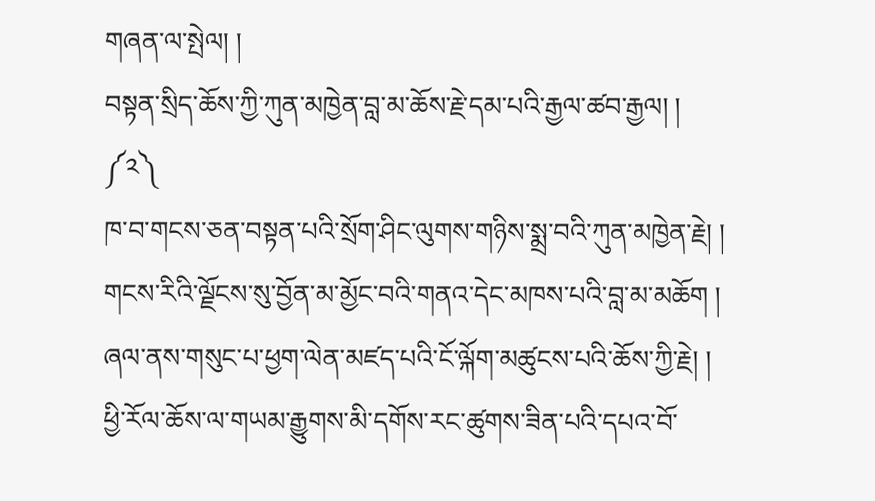གཞན་ལ་སྤེལ། །
བསྟན་སྲིད་ཆོས་ཀྱི་ཀུན་མཁྱེན་བླ་མ་ཆོས་རྗེ་དམ་པའི་རྒྱལ་ཚབ་རྒྱལ། །
༼༢༽
ཁ་བ་གངས་ཅན་བསྟན་པའི་སྲོག་ཤིང་ལུགས་གཉིས་སྨྲ་བའི་ཀུན་མཁྱེན་རྗེ། །
གངས་རིའི་ལྗོངས་སུ་བྱོན་མ་མྱོང་བའི་གནའ་དེང་མཁས་པའི་བླ་མ་མཆོག །
ཞལ་ནས་གསུང་པ་ཕྱག་ལེན་མཛད་པའི་ངོ་ལྐོག་མཚུངས་པའི་ཆོས་ཀྱི་རྗེ། །
ཕྱི་རོལ་ཆོས་ལ་གཡམ་རྒྱུགས་མི་དགོས་རང་ཚུགས་ཟིན་པའི་དཔའ་བོ་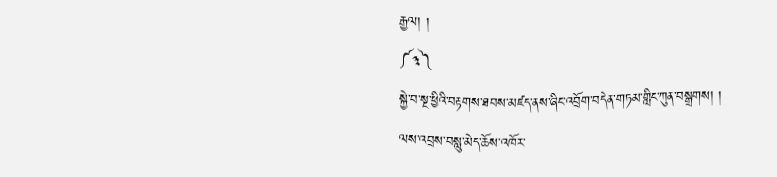རྒྱལ། །
༼༣༽
སྐྱེ་བ་སྔ་ཕྱིའི་བརྟགས་ཐབས་མཛད་ནས་ཞིང་འབྲོག་བདེན་གཏམ་གླིང་ཀུན་བསྒྲགས། །
ལས་འབྲས་བསླུ་མེད་ཆོས་འཁོར་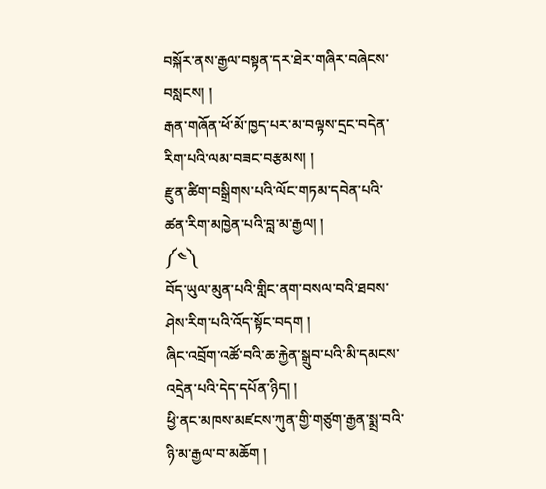བསྐོར་ནས་རྒྱལ་བསྟན་དར་ཐེར་གཞིར་བཞེངས་བསླངས། །
རྒན་གཞོན་ཕོ་མོ་ཁྱད་པར་མ་བལྟས་དྲང་བདེན་རིག་པའི་ལམ་བཟང་བརྩམས། །
རྫུན་ཚིག་བསྒྲིགས་པའི་ལོང་གཏམ་དབེན་པའི་ཚན་རིག་མཁྱེན་པའི་བླ་མ་རྒྱལ། །
༼༤༽
བོད་ཡུལ་མུན་པའི་གླིང་ནག་བསལ་བའི་ཐབས་ཤེས་རིག་པའི་འོད་སྟོང་བདག །
ཞིང་འབྲོག་འཚོ་བའི་ཆ་རྐྱེན་སྒྲུབ་པའི་མི་དམངས་འདྲེན་པའི་དེད་དཔོན་ཉིད། །
ཕྱི་ནང་མཁས་མཛངས་ཀུན་གྱི་གཙུག་རྒྱན་སྨྲ་བའི་ཉི་མ་རྒྱལ་བ་མཆོག །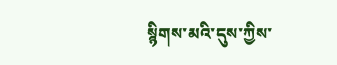སྙིགས་མའི་དུས་ཀྱིས་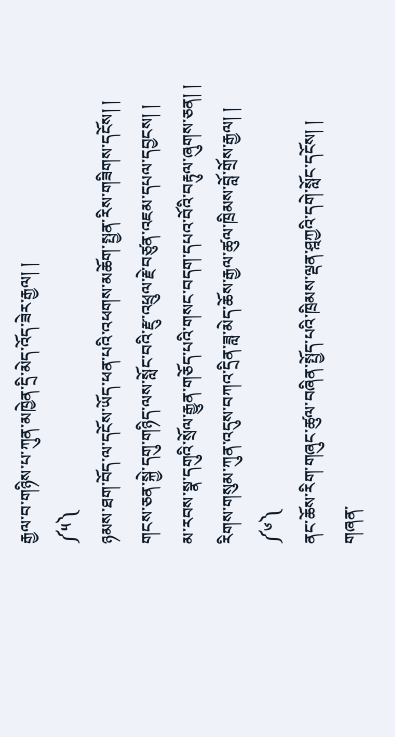རྒྱལ་བ་གཉིས་པ་ཀུན་མཁྱེན་དྲི་མེད་འོད་ཟེར་རྒྱལ། །
༼༥༽
ཉམས་ཐག་བོད་ལ་དངོས་ཡོད་ཕན་པའི་འཕགས་མཆོག་སྤྱན་རིས་གཟིགས་དངོས། །
གངས་ཅན་སྐྱེ་དགུ་གཉིད་ལས་སློང་བའི་རྫུ་འཕྲུལ་རྗེ་བཙུན་འཇམ་དཔལ་དབྱངས། །
མ་རབས་སྣ་དགུའི་སྲོལ་རྒྱུན་གཅོད་པའི་གསང་བདག་དཔའ་བོའི་བརྟུལ་ཞུགས་ཅན། །
རིགས་གསུམ་ཀུན་འདུས་བཀའ་དྲིན་ཟླ་མེད་ཆོས་རྒྱལ་ཚུལ་ཁྲིམས་བློ་གྲོས་རྒྱལ། །
༼༦༽
ནང་ཆོས་རིག་གཞུང་ཚུལ་བཞིན་སྤྱོད་པའི་ཁྲིམས་ལྡན་ཤྰཀྱའི་དགེ་སློང་དངོས། །
གཞན་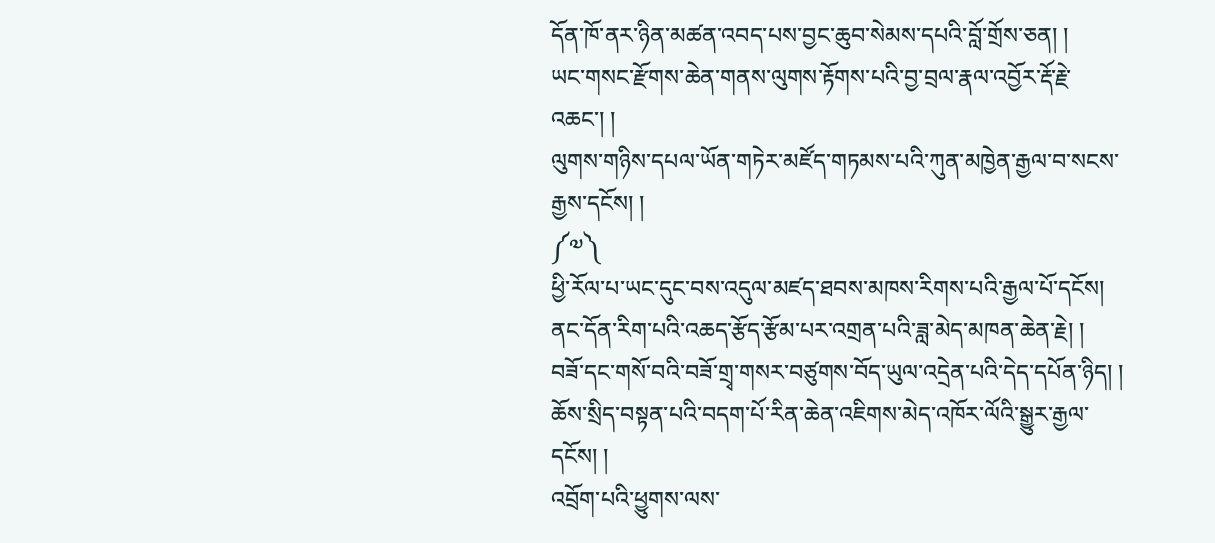དོན་ཁོ་ནར་ཉིན་མཚན་འབད་པས་བྱང་ཆུབ་སེམས་དཔའི་བློ་གྲོས་ཅན། །
ཡང་གསང་རྫོགས་ཆེན་གནས་ལུགས་རྟོགས་པའི་བྱ་བྲལ་རྣལ་འབྱོར་རྡོ་རྗེ་འཆང་། །
ལུགས་གཉིས་དཔལ་ཡོན་གཏེར་མཛོད་གཏམས་པའི་ཀུན་མཁྱེན་རྒྱལ་བ་སངས་རྒྱས་དངོས། །
༼༧༽
ཕྱི་རོལ་པ་ཡང་དུང་བས་འདུལ་མཛད་ཐབས་མཁས་རིགས་པའི་རྒྱལ་པོ་དངོས།
ནང་དོན་རིག་པའི་འཆད་རྩོད་རྩོམ་པར་འགྲན་པའི་ཟླ་མེད་མཁན་ཆེན་རྗེ། །
བཟོ་དང་གསོ་བའི་བཟོ་གྲྭ་གསར་བཙུགས་བོད་ཡུལ་འདྲེན་པའི་དེད་དཔོན་ཉིད། །
ཆོས་སྲིད་བསྟན་པའི་བདག་པོ་རིན་ཆེན་འཇིགས་མེད་འཁོར་ལོའི་སྒྱུར་རྒྱལ་དངོས། །
འབྲོག་པའི་ཕྱུགས་ལས་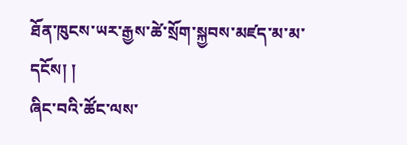ཐོན་ཁུངས་ཡར་རྒྱས་ཚེ་སྲོག་སྐྱབས་མཛད་མ་མ་དངོས། །
ཞིང་བའི་ཚོང་ལས་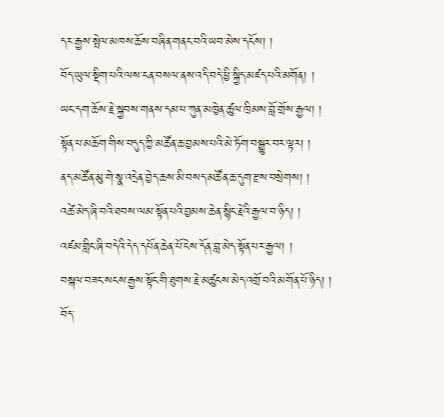དར་རྒྱས་སྤེལ་མཁས་ཆོས་བཞིན་གནང་བའི་ཡབ་མེས་དངོས། །
བོད་ཡུལ་སྡིག་པའི་ལས་ངན་བསལ་ནས་འདི་བདེ་ཕྱི་སྐྱིད་མཛད་པའི་མགོན། །
ཡང་དག་ཆོས་རྗེ་སྐྱབས་གནས་དམ་པ་ཀུན་མཁྱེན་ཚུལ་ཁྲིམས་བློ་གྲོས་རྒྱལ། །
སྟོན་པ་མཆོག་གིས་བདུད་ཀྱི་མཚོན་ཆ་བྱམས་པའི་མེ་ཏོག་བསྒྱུར་བར་ལྟར། །
ནད་མཚོན་མུ་གེ་སྣ་འདྲེན་བྱེད་ཆས་མི་བསད་མཚོན་ཆ་དུག་རྫས་བསྲེགས། །
འཚེ་མེད་ཞི་བའི་ཐབས་ལམ་སྟོན་པའི་བྱམས་ཆེན་སྙིང་རྗེའི་རྒྱལ་བ་ཉིད། །
འཛམ་གླིང་ཞི་བདེའི་དེད་དཔོན་ཆེན་པོ་ངེས་དོན་བླ་མེད་སྟོན་པར་རྒྱལ། །
བསྐལ་བཟང་སངས་རྒྱས་སྟོང་གི་ཐུགས་རྗེ་མཚུངས་མེད་འགྲོ་བའི་མགོན་པོ་ཉིད། །
བོད་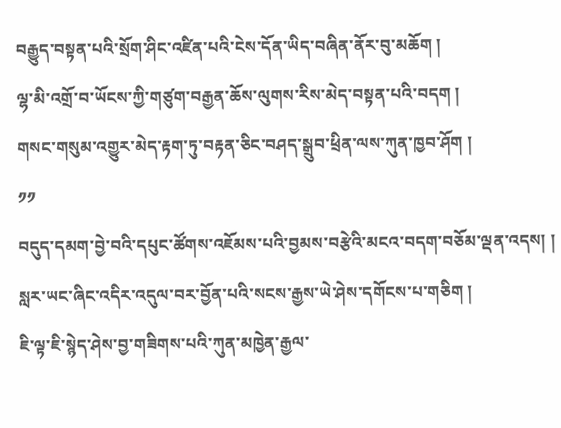བརྒྱུད་བསྟན་པའི་སྲོག་ཤིང་འཛིན་པའི་ངེས་དོན་ཡིད་བཞིན་ནོར་བུ་མཆོག །
ལྷ་མི་འགྲོ་བ་ཡོངས་ཀྱི་གཙུག་བརྒྱན་ཆོས་ལུགས་རིས་མེད་བསྟན་པའི་བདག །
གསང་གསུམ་འགྱུར་མེད་རྟག་ཏུ་བརྟན་ཅིང་བཤད་སྒྲུབ་ཕྲིན་ལས་ཀུན་ཁྱབ་ཤོག །
༡༡
བདུད་དམག་བྱེ་བའི་དཔུང་ཚོགས་འཇོམས་པའི་བྱམས་བརྩེའི་མངའ་བདག་བཅོམ་ལྡན་འདས། །
སླར་ཡང་ཞིང་འདིར་འདུལ་བར་བྱོན་པའི་སངས་རྒྱས་ཡེ་ཤེས་དགོངས་པ་གཅིག །
ཇི་ལྟ་ཇི་སྙེད་ཤེས་བྱ་གཟིགས་པའི་ཀུན་མཁྱེན་རྒྱལ་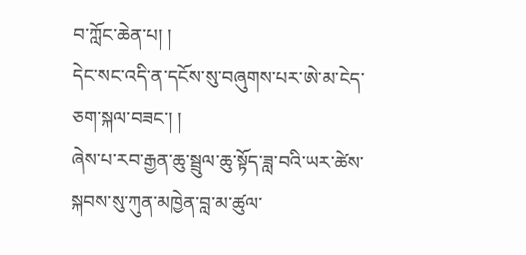བ་ཀློང་ཆེན་པ། །
དེང་སང་འདི་ན་དངོས་སུ་བཞུགས་པར་ཨེ་མ་ངེད་ཅག་སྐལ་བཟང་། །
ཞེས་པ་རབ་རྒྱན་ཆུ་སྦྲུལ་ཆུ་སྟོད་ཟླ་བའི་ཡར་ཚེས་སྐབས་སུ་ཀུན་མཁྱེན་བླ་མ་ཚུལ་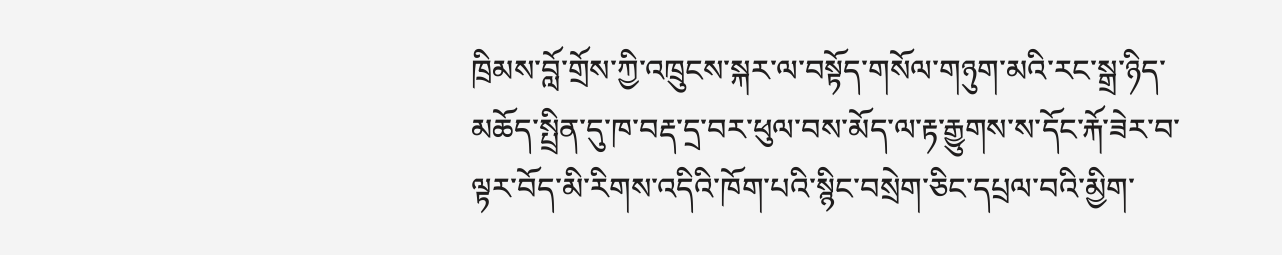ཁྲིམས་བློ་གྲོས་ཀྱི་འཁྲུངས་སྐར་ལ་བསྟོད་གསོལ་གཉུག་མའི་རང་སྒྲ་ཉིད་མཆོད་སྤྲིན་དུ་ཁ་བརྡ་དྲ་བར་ཕུལ་བས་མོད་ལ་རྟ་རྒྱུགས་ས་དོང་རྐོ་ཟེར་བ་ལྟར་བོད་མི་རིགས་འདིའི་ཁོག་པའི་སྙིང་བསྲེག་ཅིང་དཔྲལ་བའི་མྱིག་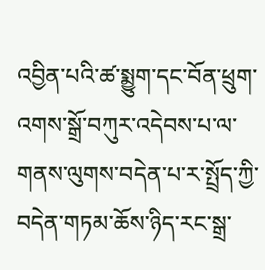འབྱིན་པའི་ཚ་སྨྱུག་དང་བོན་ཕྲུག་འགས་སྒྲོ་བཀུར་འདེབས་པ་ལ་གནས་ལུགས་བདེན་པ་ར་སྤྲོད་ཀྱི་བདེན་གཏམ་ཆོས་ཉིད་རང་སྒྲ་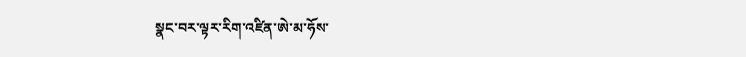སྣང་བར་ལྟར་རིག་འཛིན་ཨེ་མ་ཧོས་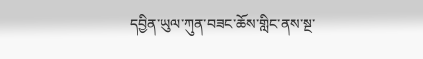དབྱིན་ཡུལ་ཀུན་བཟང་ཆོས་གླིང་ནས་སྔ་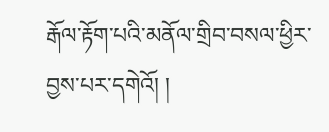རྒོལ་རྟོག་པའི་མནོལ་གྲིབ་བསལ་ཕྱིར་བྱས་པར་དགེའོ། །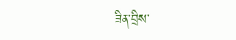ཟིན་བྲིས་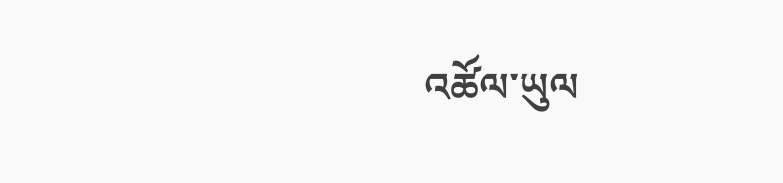འཚོལ་ཡུལ